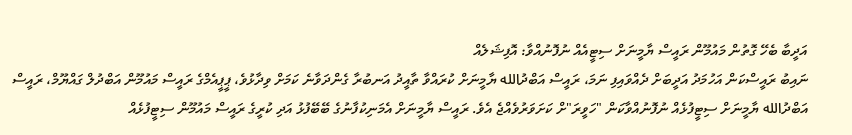އަދީބާ ބެހޭ ގޮތުން މައުމޫން ރައީސް ޔާމީނަށް ސިޓީއެއް ނުފޮނުއްވާ: އޮފިޝަލެއް
ނައިބު ރައީސްކަން އަހުމަދު އަދީބަށް ދެއްވައިފި ނަމަ، ރައީސް އަބްދުالله ޔާމީނަށް ކުރައްވާ ތާއީދު އަނބުރާ ގެންދަވާނެ ކަމަށް ވިދާޅުވެ، ޕީޕީއެމްގެ ރައީސް މައުމޫން އަބްދުލް ގައްޔޫމް، ރައީސް އަބްދުالله ޔާމީނަށް ސިޓީފުޅެއް ނުފޮނުއްވާކަން "ހަވީރަ"ށް ކަށަވަރުވެއްޖެ އެވެ. ރައީސް ޔާމީނަށް އެމަނިކުފާނުގެ ބޭބޭފުޅު އަދި ކުރީގެ ރައީސް މައުމޫން ސިޓީފުޅެއް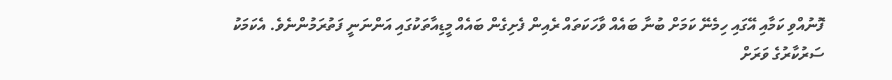ފޮނުއްވި ކަމާއި އޭގައި ހިމެނޭ ކަމަށް ބުނާ ބައެއް ވާހަކަތައް ރެއިން ފެށިގެން ބައެއް މީޑިއާތަކުގައި އަންނަނީ ފަތުރަމުންނެވެ. އެކަމަކު ސަރުކާރުގެ ވަރަށް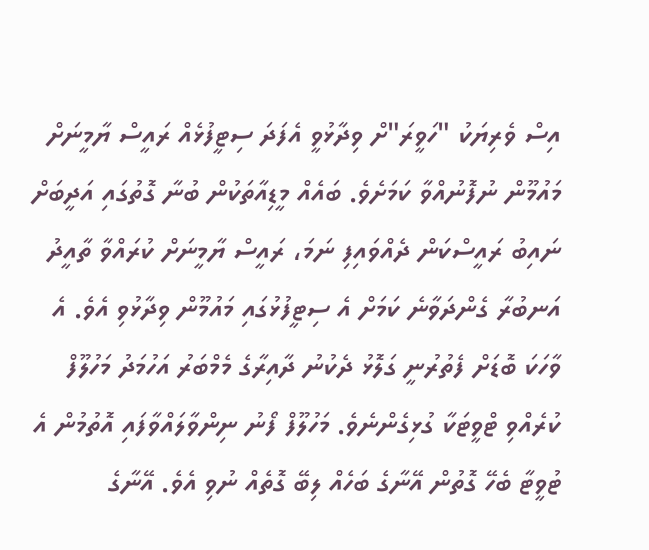އިސް ވެރިޔަކު "ހަވީރަ"ށް ވިދާޅުވީ އެފަދަ ސިޓީފުޅެއް ރައީސް ޔާމީނަށް މައުމޫން ނުފޮނުއްވާ ކަމަށެވެ. ބައެއް މީޑިއާތަކުން ބުނާ ގޮތުގައި އަދީބަށް ނައިބު ރައީސްކަން ދެއްވައިފި ނަމަ، ރައީސް ޔާމީނަށް ކުރައްވާ ތާއީދު އަނބުރާ ގެންދަވާނެ ކަމަށް އެ ސިޓީފުޅުގައި މައުމޫން ވިދާޅުވި އެވެ. އެ ވާހަކަ ބޮޑަށް ފެތުރުނީ ގަލޮޅު ދެކުނު ދާއިރާގެ މެމްބަރު އަހުމަދު މަހުލޫފް ކުރެއްވި ޓްވީޓަކާ ގުޅިގެންނެވެ. މަހުލޫފް ފޯނު ނިންވާލައްވާފައި އޮތުމުން އެ ޓުވީޓާ ބެހޭ ގޮތުން އޭނާގެ ބަހެއް ލިބޭ ގޮތެއް ނުވި އެވެ. އޭނާގެ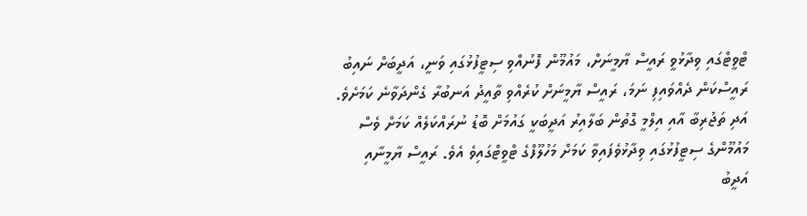ޓްވީޓްގައި ވިދާޅުވީ ރައީސް ޔާމީނަށް، މައުމޫން ފޮނުއްވި ސިޓީފުޅުގައި ވަނީ، އަދީބަށް ނައިބު ރައީސްކަން ދެއްވައިފި ނަމަ، ރައީސް ޔާމީނަށް ކުރެއްވި ތާއީދު އަނބުރާ ގެންދަވާނެ ކަމަށެވެ. އަދި ތަޖުރިބާ އާއި އިލްމީ ގޮތުން ބަލާއިރު އަދީބަކީ ގައުމަށް ބޮޑު ނުރައްކަލެއް ކަމަށް ވެސް މައުމޫންގެ ސިޓީފުޅުގައި ވިދާޅުވެފައިވާ ކަމަށް މަހުލޫފްގެ ޓްވީޓްގައިވެ އެވެ. ރައީސް ޔާމީނާއި އަދީބު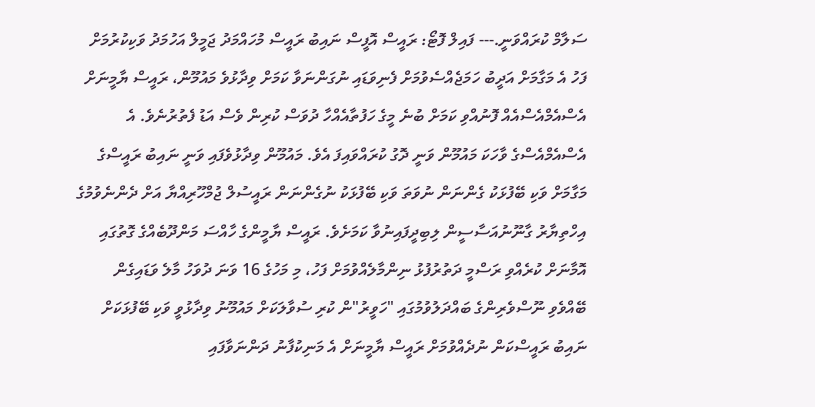ސަލާމް ކުރައްވަނީ.--- ފައިލް ފޮޓޯ: ރައީސް އޮފީސް ނައިބު ރައީސް މުހައްމަދު ޖަމީލް އަހުމަދު ވަކިކުރުމަށް ފަހު އެ މަގާމަށް އަދީބު ހަމަޖެއްސެވުމަށް ފެނިވަޑައި ނުގަންނަވާ ކަމަށް ވިދާޅުވެ މައުމޫން، ރައީސް ޔާމީނަށް އެސްއެމްއެސްއެއް ފޮނުއްވި ކަމަށް ބުނެ މީގެ ހަފުތާއެއްހާ ދުވަސް ކުރިން ވެސް އަޑު ފެތުރުނެވެ. އެ އެސްއެމްއެސްގެ ވާހަކަ މައުމޫން ވަނީ ދޮގު ކުރައްވައިފަ އެވެ. މައުމޫން ވިދާޅުވެފައި ވަނީ ނައިބު ރައީސްގެ މަގާމަށް ވަކި ބޭފުޅަކު ގެންނަން ނުވަތަ ވަކި ބޭފުޅަކު ނުގެންނަން ރައީސުލް ޖުމްހޫރިއްޔާ އަށް ދެންނެވުމުގެ އިހްތިޔާރު ގާނޫނުއަސާސީން ލިބިދީފައިނުވާ ކަމަށެވެ. ރައީސް ޔާމީންގެ ހާއްސަ މަންދޫބެއްގެ ގޮތުގައި އޮމާނަށް ކުރެއްވި ރަސްމީ ދަތުރުފުޅު ނިންމާލެއްވުމަށް ފަހު، މި މަހުގެ 16 ވަނަ ދުވަހު މާލެ ވަޑައިގެން ބޭއްވެވި ނޫސްވެރިންގެ ބައްދަލުވުމުގައި "ހަވީރު"ން ކުރި ސުވާލަކަށް މައުމޫނު ވިދާޅުވީ ވަކި ބޭފުޅަކަށް ނައިބު ރައީސްކަން ނުދެއްވުމަށް ރައީސް ޔާމީނަށް އެ މަނިކުފާނު ދަންނަވާފައި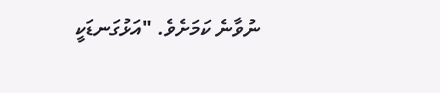ނުވާނެ ކަމަށެވެ. "އަޅުގަނޑަކީ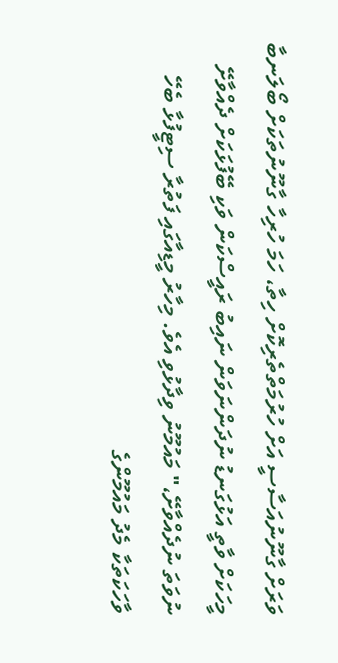ވަރަށް ގާނޫނުއަސާސީ އަށް ހުރުމަތްތެރިކޮށް ހިތާ، ހަމަ ހުރިހާ ގާނޫނުތަކަށް ބޯލަނބާ މީހަކަށް ވާތީ އަޅުގަނޑު ނުދަންނަވަން ނައިބު ރައީސްކަން ވަކި ބޭފުޅަކަށް ދެއްވާށޭ ނުވަތަ ނުދެއްވާށޭ،" މައުމޫނު ވިދާޅުވި އެވެ. މިހާރު މީޑިއާގައި ފަތުރާ ސިޓީފުޅާ ބެހޭ ވާހަކަތަކާ މެދު މައުމޫންގެ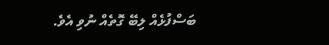ބަސްފުޅެއް ލިބޭ ގޮތެއް ނުވި އެވެ.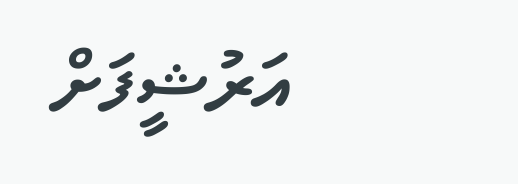އަރުޝީފަށް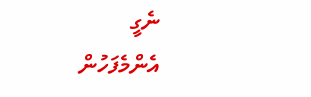ނެގީ
އެންމެފަހުން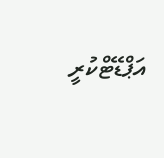އަޕްޑޭޓްކުރީ